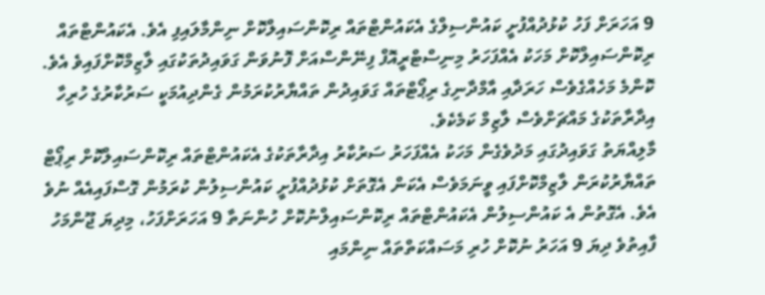9 އަހަރަށް ފަހު ކުޅުދުއްފުށީ ކައުންސިލްގެ އެކައުންޓްތައް ރިކޮންސައިލްކޮށް ނިންމާލައިފި އެވެ. އެކައުންޓްތައް ރިކޮންސައިލްކޮށް މަހަކު އެއްފަހަރު މިނިސްޓްރީއޮފް ފިނޭންސްއަށް ފޮނުވަން ގަވައިދުތަކުގައި ލާޒިމްކޮށްފައިވެ އެވެ. ކޮންމެ މަހެއްގެވެސް ހަރަދާއި އާމްދާނިގެ ރިޕޯޓްތައް ގަވައިދުން ތައްޔާރުކުރަމުން ގެންދިއުމަކީ ސަރުކާރުގެ ހުރިހާ އިދާރާތަކުގެ މައްޗަށްވެސް ލާޒިމް ކަމެކެވެ.
މާލިއްޔަތު ގަވައިދުގައި މަދުވެގެން މަހަކު އެއްފަހަރު ސަރުކާރު އިދާރާތަކުގެ އެކައުންޓްތައް ރިކޮންސައިލްކޮށް ރިޕޯޓް ތައްޔާރުކުރަން ލާޒިމްކޮށްފައި ވީނަމަވެސް އެކަން އެގޮތަށް ކުޅުދުއްފުށީ ކައުންސިލުން ކުރަމުން ގޮސްފައިއެއް ނުވެ އެވެ. އެގޮތުން އެ ކައުންސިލުން އެކައުންޓްތައް ރިކޮންސައިލްނުކޮށް ހުންނަތާ 9 އަހަރަށްފަހު، މިދިޔަ ޖޫންމަހު ފާއިތުވެ ދިޔަ 9 އަހަރު ނުކޮށް ހުރި މަސައްކަތްތައް ނިންމައި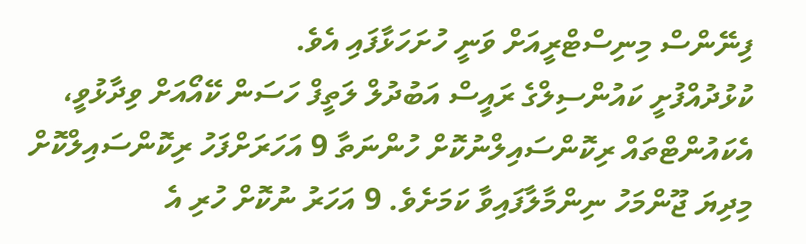ފިނޭންސް މިނިސްޓްރީއަށް ވަނީ ހުށަހަޅާފައި އެވެ.
ކުޅުދުއްފުށީ ކައުންސިލްގެ ރައީސް އަބުދުލް ލަތީފް ހަސަން ކޭއޯއަށް ވިދާޅުވީ، އެކައުންޓްތައް ރިކޮންސައިލްނުކޮށް ހުންނަތާ 9 އަހަރަށްފަހު ރިކޮންސައިލްކޮށް މިދިޔަ ޖޫންމަހު ނިންމާލާފައިވާ ކަމަށެވެ. 9 އަހަރު ނުކޮށް ހުރި އެ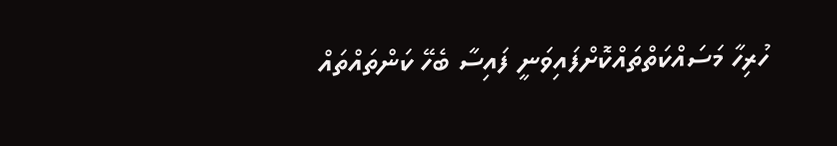ހުރިހާ މަސައްކަތްތައްކޮށްފައިވަނީ ފައިސާ ބެހޭ ކަންތައްތައް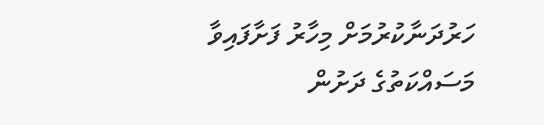ހަރުދަނާކުރުމަށް މިހާރު ފަށާފައިވާ މަސައްކަތުގެ ދަށުން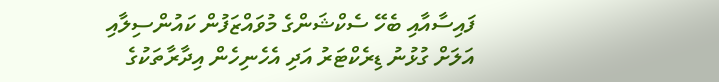ފައިސާއާއި ބެހޭ ސެކްޝަންގެ މުވައްޒަފުން ކައުންސިލާއި އަލަށް ގުޅުނު ޑިރެކްޓަރު އަދި އެހެނިހެން އިދާރާތަކުގެ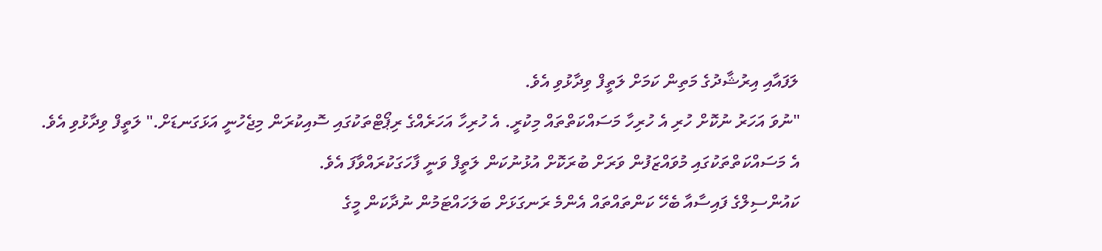ލަފައާއި އިރުޝާދުގެ މަތިން ކަމަށް ލަތީފް ވިދާޅުވި އެވެ.
"ނުވަ އަހަރު ނުކޮށް ހުރި އެ ހުރިހާ މަސައްކަތްތައް މިކުރީ. އެ ހުރިހާ އަހަރެއްގެ ރިޕޯޓްތަކުގައި ސޮއިކުރަން މިޖެހުނީ އަޅަގަނޑަށް." ލަތީފް ވިދާޅުވި އެވެ.
އެ މަސައްކަތްތަކުގައި މުވައްޒަފުން ވަރަށް ބުރަކޮށް އުޅުނުކަން ލަތީފް ވަނީ ފާހަގަކުރައްވާފަ އެވެ.
ކައުންސިލްގެ ފައިސާއާ ބެހޭ ކަންތައްތައް އެންމެ ރަނގަޅަށް ބަލަހައްޓަމުން ނުދާކަން މީގެ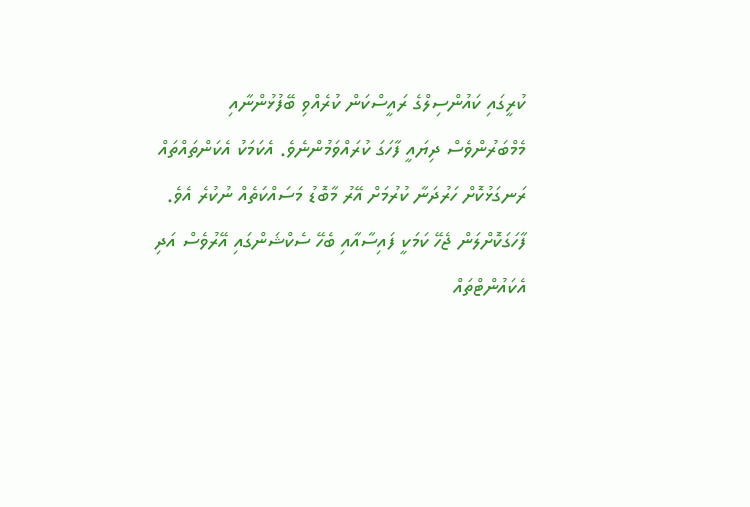ކުރީގައި ކައުންސިލްގެ ރައީސްކަން ކުރެއްވި ބޭފުޅުންނާއި މެމްބަރުންވެސް ދިޔައީ ފާހަގަ ކުރައްވަމުންނެވެ. އެކަމަކު އެކަންތައްތައް ރަނގަޅުކޮށް ހަރުދަނާ ކުރުމަށް އޭރު މާބޮޑު މަސައްކަތެއް ނުކުރެ އެވެ. ފާހަގަކޮށްލަން ޖެހޭ ކަމަކީ ފައިސާއާއި ބެހޭ ސެކްޝަންގައި އޭރުވެސް އަދި އެކައުންޓްތައް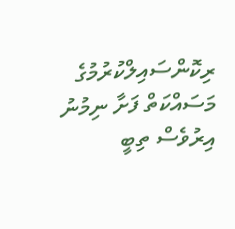ރިކޮންސައިލްކުރުމުގެ މަސައްކަތް ފަށާ ނިމުނު އިރުވެސް ތިބީ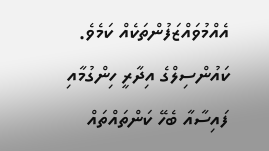އެއްމުވައްޒަފުންތަކެއް ކަމެވެ.
ކައުންސިލްގެ އިދާރީ ހިންގުމާއި ފައިސާއާ ބެހޭ ކަންތައްތައް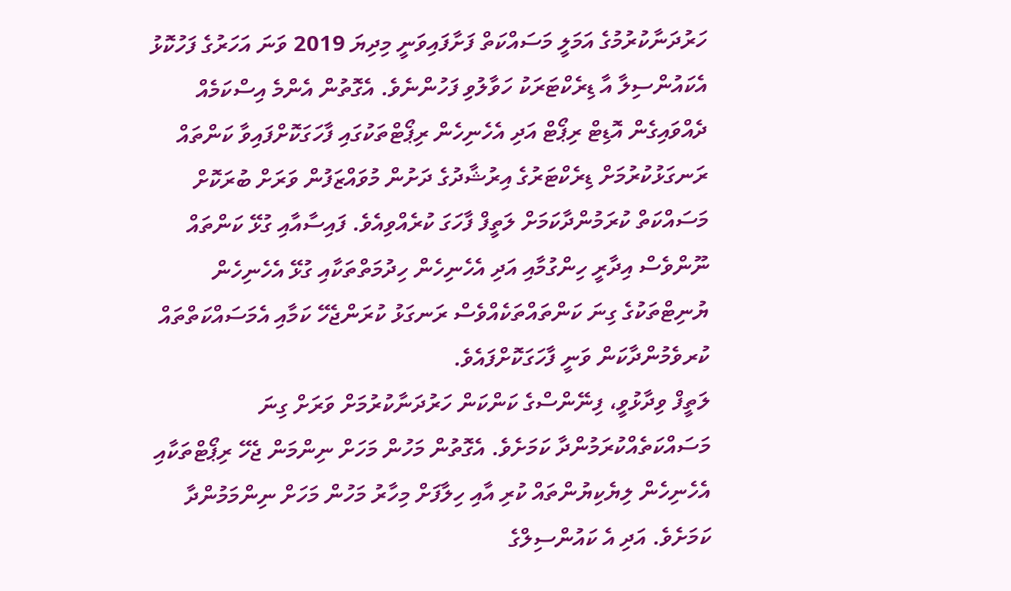ހަރުދަނާކުރުމުގެ އަމަލީ މަސައްކަތް ފަށާފައިވަނީ މިދިޔަ 2019 ވަނަ އަހަރުގެ ފަހުކޮޅު އެކައުންސިލާ އާ ޑިރެކްޓަރަކު ހަވާލުވި ފަހުންނެވެ. އެގޮތުން އެންމެ އިސްކަމެއް ދެއްވައިގެން އޮޑިޓް ރިޕޯޓް އަދި އެހެނިހެން ރިޕޯޓްތަކުގައި ފާހަގަކޮށްފައިވާ ކަންތައް ރަނގަޅުކުރުމަށް ޑިރެކްޓަރުގެ އިރުޝާދުގެ ދަށުން މުވައްޒަފުން ވަރަށް ބުރަކޮށް މަސައްކަތް ކުރަމުންދާކަމަށް ލަތީފް ފާހަގަ ކުރެއްވިއެވެ. ފައިސާއާއި ގުޅޭ ކަންތައް ނޫންވެސް އިދާރީ ހިންގުމާއި އަދި އެހެނިހެން ހިދުމަތްތަކާއި ގުޅޭ އެހެނިހެން ޔުނިޓްތަކުގެ ގިނަ ކަންތައްތަކެއްވެސް ރަނގަޅު ކުރަންޖެހޭ ކަމާއި އެމަސައްކަތްތައް ކުރވެމުންދާކަން ވަނީ ފާހަގަކޮށްފައެވެ.
ލަތީފް ވިދާޅުވީ، ފިނޭންސްގެ ކަންކަން ހަރުދަނާކުރުމަށް ވަރަށް ގިނަ މަސައްކަތެއްކުރަމުންދާ ކަމަށެވެ. އެގޮތުން މަހުން މަހަށް ނިންމަން ޖެހޭ ރިޕޯޓްތަކާއި އެހެނިހެން ލިޔެކިޔުންތައް ކުރި އާއި ހިލާފަށް މިހާރު މަހުން މަހަށް ނިންމަމުންދާ ކަމަށެވެ. އަދި އެ ކައުންސިލްގެ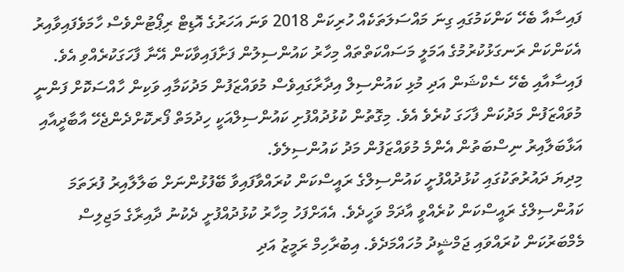ފައިސާއާ ބެހޭ ކަންކަމުގައި ގިނަ މައްސަލަތަކެއް ހުރިކަން 2018 ވަނަ އަހަރުގެ އޮޑިޓް ރިޕޯޓުންވެސް ހާމަވެފައިވާއިރު އެކަންކަން ރަނގަޅުކުރުމުގެ އަމަލީ މަސައްކަތްތައް މިހާރު ކައުންސިލުން ފަށާފައިވާކަން އޭނާ ފާހަގަކުރެއްވި އެވެ.
ފައިސާއާއި ބެހޭ ސެކްޝަން އަދި މުޅި ކައުންސިލް އިދާރާގައިވެސް މުވައްޒަފުން މަދުކަމާއި ވަކިން ހާއްސަކޮށް ފަންނީ މުވައްޒަފުން މަދުކަން ފާހަގަ ކުރެވެ އެވެ. މިގޮތުން ކުޅުދުއްފުށި ކައުންސިލްއަކީ ހިދުމަތް ފޯރކޮށްދެންޖެހޭ އާބާދީއާއި އަޅާބަލާއިރު ނިސްބަތުން އެންމެ މުވައްޒަފުން މަދު ކައުންސިލެވެ.
މިދިޔަ ދައުރުތަކުގައި ކުޅުދުއްފުށީ ކައުންސިލްގެ ރައީސްކަން ކުރައްވާފައިވާ ބޭފުޅުންނަށް ބަލާލާއިރު ފުރަތަމަ ކައުންސިލްގެ ރައީސްކަން ކުރެއްވީ އާދަމް ވަހީދެވެ. އެއަށްފަހު މިހާރު ކުޅުދުއްފުށީ ދެކުނު ދާއިރާގެ މަޖިލިސް މެމްބަރުކަން ކުރައްވައި ޖަމްޝީދު މުހައްމަދެވެ. އިބުރާހިމް ރަމީޒު އަދި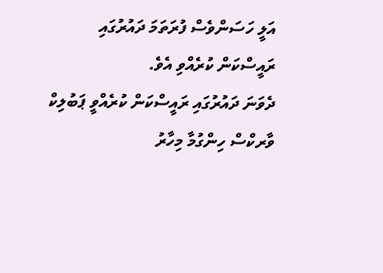އަލީ ހަސަންވެސް ފުރަތަމަ ދައުރުގައި ރައީސްކަން ކުރެއްވި އެވެ.
ދެވަނަ ދައުރުގައި ރައީސްކަން ކުރެއްވީ ޕަބުލިކް ވާރކްސް ހިންގުމާ މިހާރު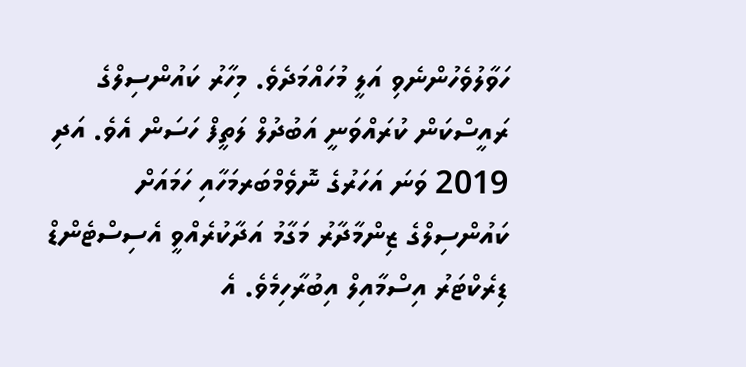ހަވާލުވެހުންނެވި އަލީ މުހައްމަދެވެ. މިހާރު ކައުންސިލްގެ ރައީސްކަން ކުރައްވަނީ އަބުދުލް ލަތީފް ހަސަން އެވެ. އަދި 2019 ވަނަ އަހަރުގެ ނޮވެމްބަރމަހާއި ހަމައަށް ކައުންސިލްގެ ޒިންމާދާރު މަގާމު އަދާކުރެއްވީ އެސިސްޓެންޑް ޑިރެކްޓަރު އިސްމާއިލް އިބުރާހިމެވެ. އެ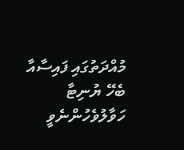މުއްދަތުގައި ފައިސާއާ ބެހޭ ޔުނިޓާ ހަވާލުވެހުންނެވީ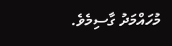މުހައްމަދު ގާސިމެވެ.